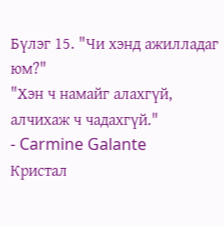Бүлэг 15. "Чи хэнд ажилладаг юм?"
"Хэн ч намайг алахгүй, алчихаж ч чадахгүй."
- Carmine Galante
Кристал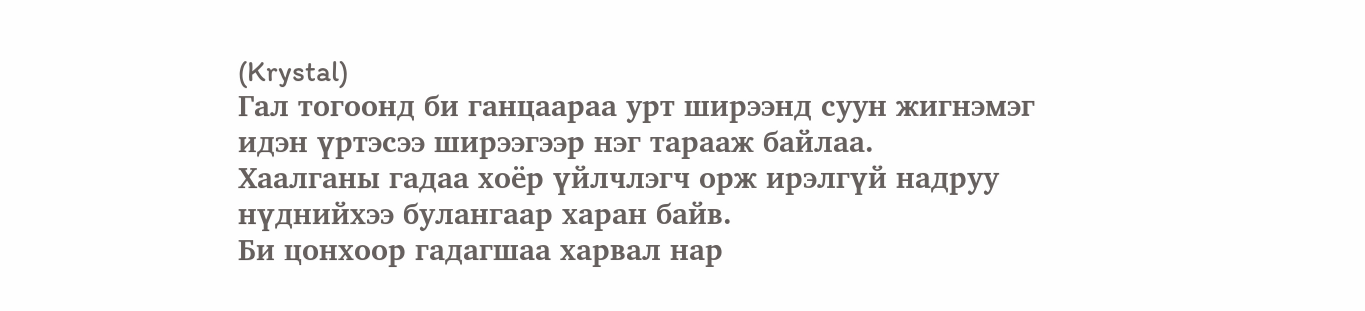(Krystal)
Гал тогоонд би ганцаараа урт ширээнд суун жигнэмэг идэн үртэсээ ширээгээр нэг тарааж байлаа.
Хаалганы гадаа хоёр үйлчлэгч орж ирэлгүй надруу нүднийхээ булангаар харан байв.
Би цонхоор гадагшаа харвал нар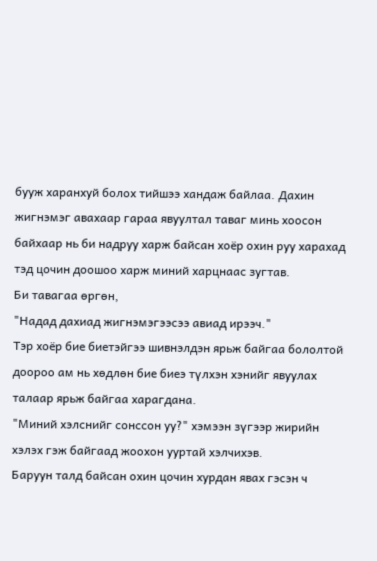бууж харанхуй болох тийшээ хандаж байлаа. Дахин жигнэмэг авахаар гараа явуултал таваг минь хоосон байхаар нь би надруу харж байсан хоёр охин руу харахад тэд цочин доошоо харж миний харцнаас зугтав.
Би тавагаа өргөн,
"Надад дахиад жигнэмэгээсээ авиад ирээч."
Тэр хоёр бие биетэйгээ шивнэлдэн ярьж байгаа бололтой доороо ам нь хөдлөн бие биеэ түлхэн хэнийг явуулах талаар ярьж байгаа харагдана.
"Миний хэлснийг сонссон уу?" хэмээн зүгээр жирийн хэлэх гэж байгаад жоохон ууртай хэлчихэв.
Баруун талд байсан охин цочин хурдан явах гэсэн ч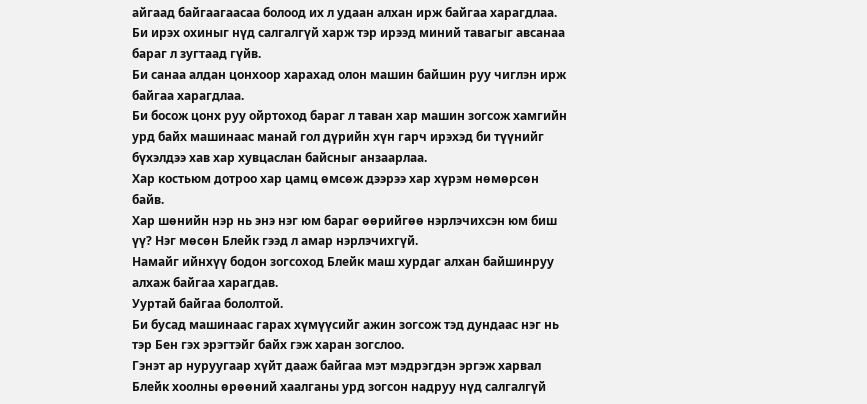айгаад байгаагаасаа болоод их л удаан алхан ирж байгаа харагдлаа.
Би ирэх охиныг нүд салгалгүй харж тэр ирээд миний тавагыг авсанаа бараг л зугтаад гүйв.
Би санаа алдан цонхоор харахад олон машин байшин руу чиглэн ирж байгаа харагдлаа.
Би босож цонх руу ойртоход бараг л таван хар машин зогсож хамгийн урд байх машинаас манай гол дүрийн хүн гарч ирэхэд би түүнийг бүхэлдээ хав хар хувцаслан байсныг анзаарлаа.
Хар костьюм дотроо хар цамц өмсөж дээрээ хар хүрэм нөмөрсөн байв.
Хар шөнийн нэр нь энэ нэг юм бараг өөрийгөө нэрлэчихсэн юм биш үү? Нэг мөсөн Блейк гээд л амар нэрлэчихгүй.
Намайг ийнхүү бодон зогсоход Блейк маш хурдаг алхан байшинруу алхаж байгаа харагдав.
Ууртай байгаа бололтой.
Би бусад машинаас гарах хүмүүсийг ажин зогсож тэд дундаас нэг нь тэр Бен гэх эрэгтэйг байх гэж харан зогслоо.
Гэнэт ар нуруугаар хүйт дааж байгаа мэт мэдрэгдэн эргэж харвал Блейк хоолны өрөөний хаалганы урд зогсон надруу нүд салгалгүй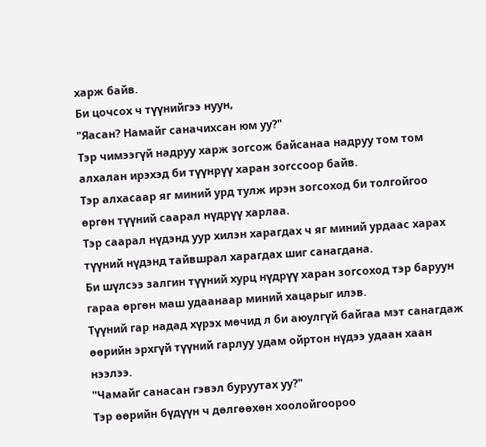харж байв.
Би цочсох ч түүнийгээ нуун,
"Яасан? Намайг саначихсан юм уу?"
Тэр чимээгүй надруу харж зогсож байсанаа надруу том том алхалан ирэхэд би түүнрүү харан зогссоор байв.
Тэр алхасаар яг миний урд тулж ирэн зогсоход би толгойгоо өргөн түүний саарал нүдрүү харлаа.
Тэр саарал нүдэнд уур хилэн харагдах ч яг миний урдаас харах түүний нүдэнд тайвшрал харагдах шиг санагдана.
Би шүлсээ залгин түүний хурц нүдрүү харан зогсоход тэр баруун гараа өргөн маш удаанаар миний хацарыг илэв.
Түүний гар надад хүрэх мөчид л би аюулгүй байгаа мэт санагдаж өөрийн эрхгүй түүний гарлуу удам ойртон нүдээ удаан хаан нээлээ.
"Чамайг санасан гэвэл буруутах уу?"
Тэр өөрийн бүдүүн ч дөлгөөхөн хоолойгоороо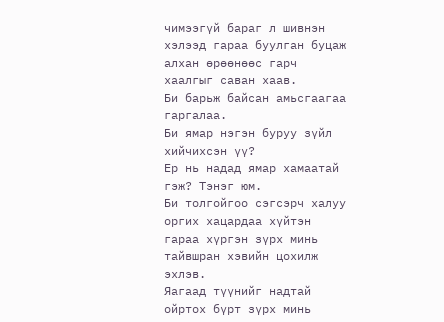чимээгүй бараг л шивнэн хэлээд гараа буулган буцаж алхан өрөөнөөс гарч хаалгыг саван хаав.
Би барьж байсан амьсгаагаа гаргалаа.
Би ямар нэгэн буруу зүйл хийчихсэн үү?
Ер нь надад ямар хамаатай гэж? Тэнэг юм.
Би толгойгоо сэгсэрч халуу оргих хацардаа хүйтэн гараа хүргэн зүрх минь тайвшран хэвийн цохилж эхлэв.
Яагаад түүнийг надтай ойртох бүрт зүрх минь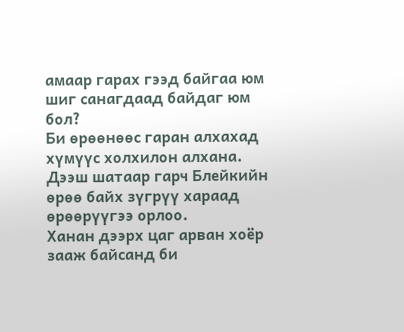амаар гарах гээд байгаа юм шиг санагдаад байдаг юм бол?
Би өрөөнөөс гаран алхахад хүмүүс холхилон алхана. Дээш шатаар гарч Блейкийн өрөө байх зүгрүү хараад өрөөрүүгээ орлоо.
Ханан дээрх цаг арван хоёр зааж байсанд би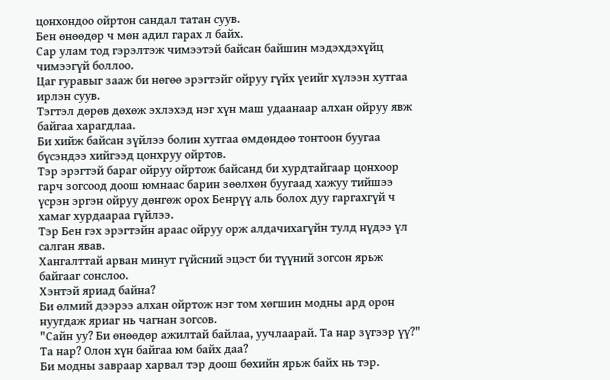цонхондоо ойртон сандал татан суув.
Бен өнөөдөр ч мөн адил гарах л байх.
Сар улам тод гэрэлтэж чимээтэй байсан байшин мэдэхдэхүйц чимээгүй боллоо.
Цаг гуравыг зааж би нөгөө эрэгтэйг ойруу гүйх үеийг хүлээн хутгаа ирлэн суув.
Тэгтэл дөрөв дөхөж эхлэхэд нэг хүн маш удаанаар алхан ойруу явж байгаа харагдлаа.
Би хийж байсан зүйлээ болин хутгаа өмдөндөө тонтоон буугаа бүсэндээ хийгээд цонхруу ойртов.
Тэр эрэгтэй бараг ойруу ойртож байсанд би хурдтайгаар цонхоор гарч зогсоод доош юмнаас барин зөөлхөн буугаад хажуу тийшээ үсрэн эргэн ойруу дөнгөж орох Бенрүү аль болох дуу гаргахгүй ч хамаг хурдаараа гүйлээ.
Тэр Бен гэх эрэгтэйн араас ойруу орж алдачихагүйн тулд нүдээ үл салган явав.
Хангалттай арван минут гүйсний эцэст би түүний зогсон ярьж байгааг сонслоо.
Хэнтэй яриад байна?
Би өлмий дээрээ алхан ойртож нэг том хөгшин модны ард орон нуугдаж яриаг нь чагнан зогсов.
"Сайн уу? Би өнөөдөр ажилтай байлаа, уучлаарай. Та нар зүгээр үү?"
Та нар? Олон хүн байгаа юм байх даа?
Би модны завраар харвал тэр доош бөхийн ярьж байх нь тэр.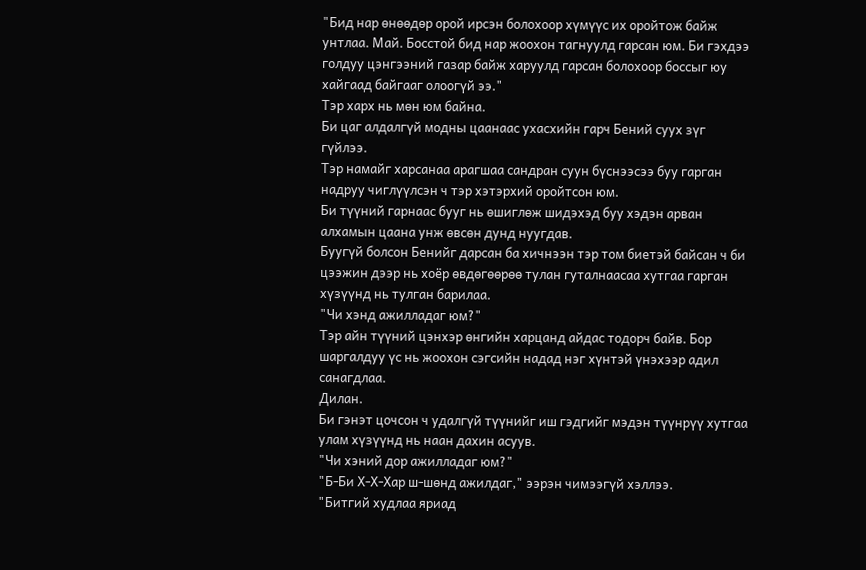"Бид нар өнөөдөр орой ирсэн болохоор хүмүүс их оройтож байж унтлаа. Май. Босстой бид нар жоохон тагнуулд гарсан юм. Би гэхдээ голдуу цэнгээний газар байж харуулд гарсан болохоор боссыг юу хайгаад байгааг олоогүй ээ."
Тэр харх нь мөн юм байна.
Би цаг алдалгүй модны цаанаас ухасхийн гарч Бений суух зүг гүйлээ.
Тэр намайг харсанаа арагшаа сандран суун бүснээсээ буу гарган надруу чиглүүлсэн ч тэр хэтэрхий оройтсон юм.
Би түүний гарнаас бууг нь өшиглөж шидэхэд буу хэдэн арван алхамын цаана унж өвсөн дунд нуугдав.
Буугүй болсон Бенийг дарсан ба хичнээн тэр том биетэй байсан ч би цээжин дээр нь хоёр өвдөгөөрөө тулан гуталнаасаа хутгаа гарган хүзүүнд нь тулган барилаа.
"Чи хэнд ажилладаг юм?"
Тэр айн түүний цэнхэр өнгийн харцанд айдас тодорч байв. Бор шаргалдуу үс нь жоохон сэгсийн надад нэг хүнтэй үнэхээр адил санагдлаа.
Дилан.
Би гэнэт цочсон ч удалгүй түүнийг иш гэдгийг мэдэн түүнрүү хутгаа улам хүзүүнд нь наан дахин асуув.
"Чи хэний дор ажилладаг юм?"
"Б-Би Х-Х-Хар ш-шөнд ажилдаг," ээрэн чимээгүй хэллээ.
"Битгий худлаа яриад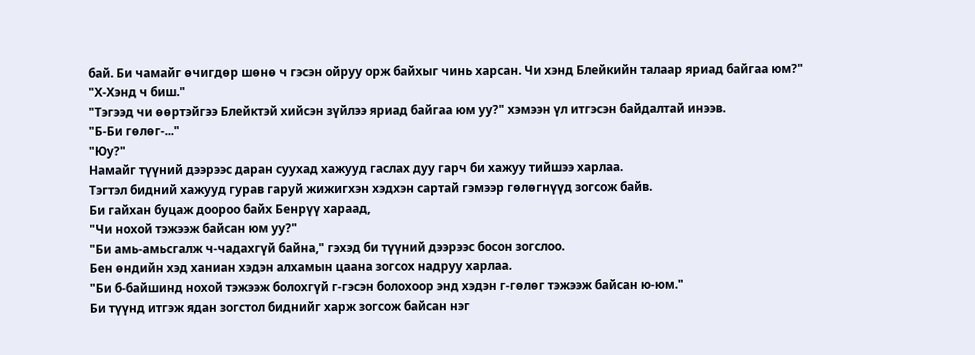бай. Би чамайг өчигдөр шөнө ч гэсэн ойруу орж байхыг чинь харсан. Чи хэнд Блейкийн талаар яриад байгаа юм?"
"Х-Хэнд ч биш."
"Тэгээд чи өөртэйгээ Блейктэй хийсэн зүйлээ яриад байгаа юм уу?" хэмээн үл итгэсэн байдалтай инээв.
"Б-Би гөлөг-..."
"Юу?"
Намайг түүний дээрээс даран суухад хажууд гаслах дуу гарч би хажуу тийшээ харлаа.
Тэгтэл бидний хажууд гурав гаруй жижигхэн хэдхэн сартай гэмээр гөлөгнүүд зогсож байв.
Би гайхан буцаж доороо байх Бенрүү хараад,
"Чи нохой тэжээж байсан юм уу?"
"Би амь-амьсгалж ч-чадахгүй байна," гэхэд би түүний дээрээс босон зогслоо.
Бен өндийн хэд ханиан хэдэн алхамын цаана зогсох надруу харлаа.
"Би б-байшинд нохой тэжээж болохгүй г-гэсэн болохоор энд хэдэн г-гөлөг тэжээж байсан ю-юм."
Би түүнд итгэж ядан зогстол биднийг харж зогсож байсан нэг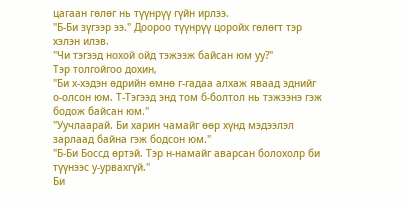цагаан гөлөг нь түүнрүү гүйн ирлээ.
"Б-Би зүгээр ээ." Доороо түүнрүү цоройх гөлөгт тэр хэлэн илэв.
"Чи тэгээд нохой ойд тэжээж байсан юм уу?"
Тэр толгойгоо дохин,
"Би х-хэдэн өдрийн өмнө г-гадаа алхаж яваад эднийг о-олсон юм. Т-Тэгээд энд том б-болтол нь тэжээнэ гэж бодож байсан юм."
"Уучлаарай. Би харин чамайг өөр хүнд мэдээлэл зарлаад байна гэж бодсон юм."
"Б-Би Боссд өртэй. Тэр н-намайг аварсан болохолр би түүнээс у-урвахгүй."
Би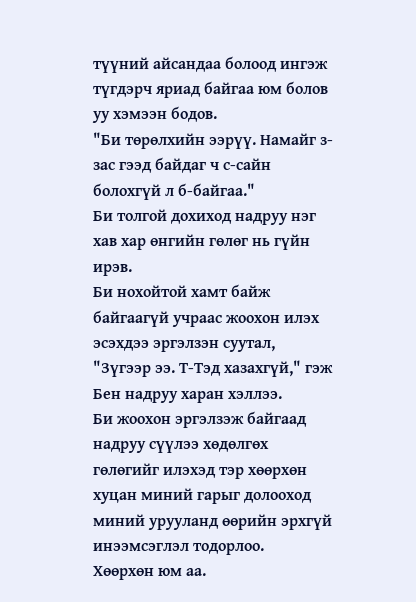түүний айсандаа болоод ингэж түгдэрч яриад байгаа юм болов уу хэмээн бодов.
"Би төрөлхийн ээрүү. Намайг з-зас гээд байдаг ч с-сайн болохгүй л б-байгаа."
Би толгой дохиход надруу нэг хав хар өнгийн гөлөг нь гүйн ирэв.
Би нохойтой хамт байж байгаагүй учраас жоохон илэх эсэхдээ эргэлзэн суутал,
"Зүгээр ээ. Т-Тэд хазахгүй," гэж Бен надруу харан хэллээ.
Би жоохон эргэлзэж байгаад надруу сүүлээ хөдөлгөх гөлөгийг илэхэд тэр хөөрхөн хуцан миний гарыг долооход миний урууланд өөрийн эрхгүй инээмсэглэл тодорлоо.
Хөөрхөн юм аа.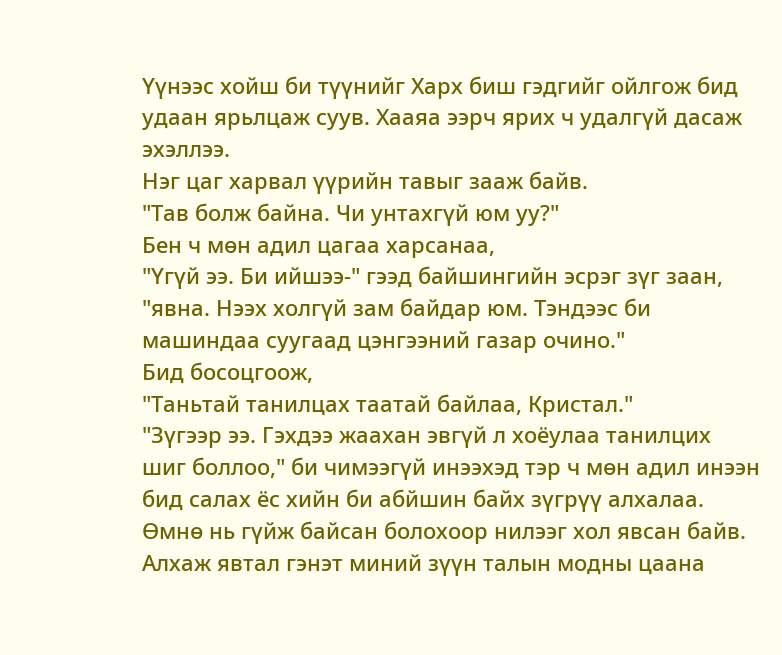Үүнээс хойш би түүнийг Харх биш гэдгийг ойлгож бид удаан ярьлцаж суув. Хааяа ээрч ярих ч удалгүй дасаж эхэллээ.
Нэг цаг харвал үүрийн тавыг зааж байв.
"Тав болж байна. Чи унтахгүй юм уу?"
Бен ч мөн адил цагаа харсанаа,
"Үгүй ээ. Би ийшээ-" гээд байшингийн эсрэг зүг заан, "явна. Нээх холгүй зам байдар юм. Тэндээс би машиндаа суугаад цэнгээний газар очино."
Бид босоцгоож,
"Таньтай танилцах таатай байлаа, Кристал."
"Зүгээр ээ. Гэхдээ жаахан эвгүй л хоёулаа танилцих шиг боллоо," би чимээгүй инээхэд тэр ч мөн адил инээн бид салах ёс хийн би абйшин байх зүгрүү алхалаа.
Өмнө нь гүйж байсан болохоор нилээг хол явсан байв.
Алхаж явтал гэнэт миний зүүн талын модны цаана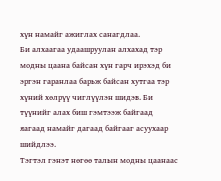хүн намайг ажиглах санагдлаа.
Би алхаагаа удаашруулан алхахад тэр модны цаана байсан хүн гарч ирэхэд би эргэн гаранлаа барьж байсан хутгаа тэр хүний хөлрүү чиглүүлэн шидэв. Би түүнийг алах биш гэмтээж байгаад яагаад намайг дагаад байгааг асуухаар шийдлээ.
Тэгтэл гэнэт нөгөө талын модны цаанаас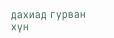дахиад гурван хүн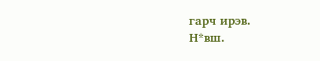гарч ирэв.
Н*вш.